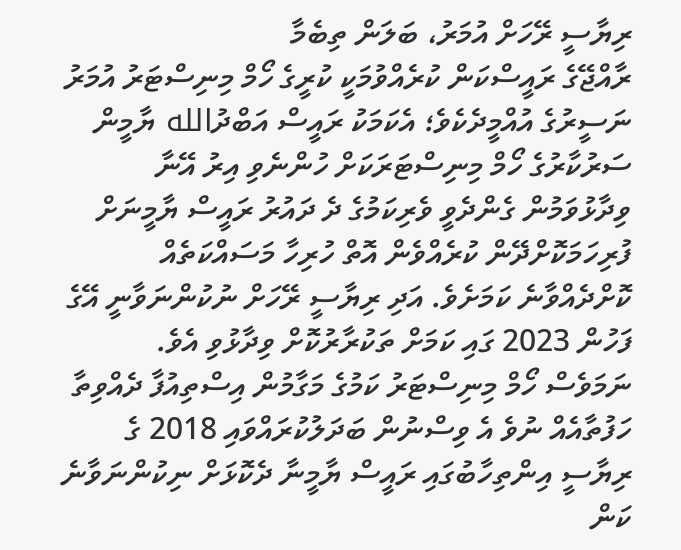ރިޔާސީ ރޭހަށް އުމަރު، ބަލަން ތިބެމާ
ރާއްޖޭގެ ރައީސްކަން ކުރެއްވުމަކީ ކުރީގެ ހޯމް މިނިސްޓަރު އުމަރު ނަސީރުގެ އުއްމީދެކެވެ؛ އެކަމަކު ރައީސް އަބްދުالله ޔާމީން ސަރުކާރުގެ ހޯމް މިނިސްޓަރަކަށް ހުންނެވި އިރު އޭނާ ވިދާޅުވަމުން ގެންދެވީ ވެރިކަމުގެ ދެ ދައުރު ރައީސް ޔާމީނަށް ފުރިހަމަކޮށްދޭން ކުރެއްވެން އޮތް ހުރިހާ މަސައްކަތެއް ކޮށްދެއްވާނެ ކަމަށެވެ. އަދި ރިޔާސީ ރޭހަށް ނުކުންނަވާނީ އޭގެ ފަހުން 2023 ގައި ކަމަށް ތަކުރާރުކޮށް ވިދާޅުވި އެވެ.
ނަމަވެސް ހޯމް މިނިސްޓަރު ކަމުގެ މަގާމުން އިސްތިއުފާ ދެއްވިތާ ހަފުތާއެއް ނުވެ އެ ވިސްނުން ބަދަލުކުރައްވައި 2018 ގެ ރިޔާސީ އިންތިހާބުގައި ރައީސް ޔާމީނާ ދެކޮޅަށް ނިކުންނަވާނެ ކަން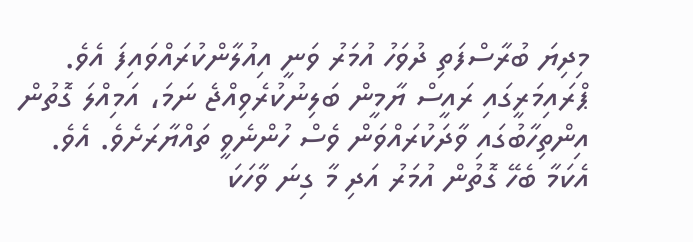މިދިޔަ ބުރާސްފަތި ދުވަހު އުމަރު ވަނީ އިއުލާންކުރައްވައިފަ އެވެ. ޕްރައިމަރީގައި ރައީސް ޔާމީން ބަލިނުކުރެވިއްޖެ ނަމަ، އަމިއްލަ ގޮތުން އިންތިހާބުގައި ވާދަކުރައްވަން ވެސް ހުންނެވީ ތައްޔާރަށެވެ. އެވެ. އެކަމާ ބެހޭ ގޮތުން އުމަރު އަދި މާ ގިނަ ވާހަކަ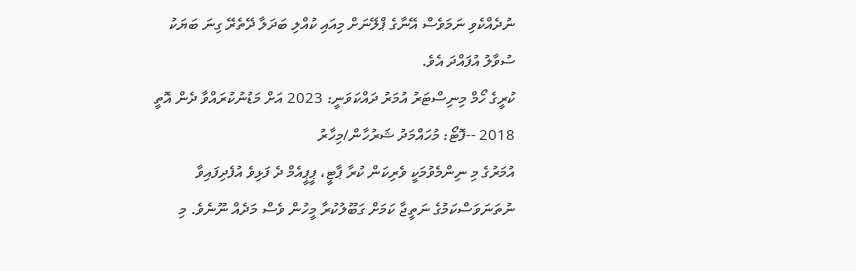ނުދެއްކެވި ނަމަވެސް އޭނާގެ ޕްލޭނަށް މިއައި ކުއްލި ބަދަލާ ދޭތެރޭ ގިނަ ބަޔަކު ސުވާލު އުފައްދަ އެވެ.
ކުރީގެ ހޯމް މިނިސްޓަރު އުމަރު ދައްކަވަނީ: 2023 އަށް މަޑުނުކުރައްވާ ދެން އޮތީ 2018 --ފޮޓޯ: މުހައްމަދު ޝަރުހާން/މިހާރު
އުމަރުގެ މި ނިންމެވުމަކީ ވެރިކަން ކުރާ ޕާޓީ، ޕީޕީއެމް ދެ ފަޅިވެ އުފެދިފައިވާ ނުތަނަވަސްކަމުގެ ނަތީޖާ ކަމަށް ގަބޫލުކުރާ މީހުން ވެސް މަދެއް ނޫނެވެ. މި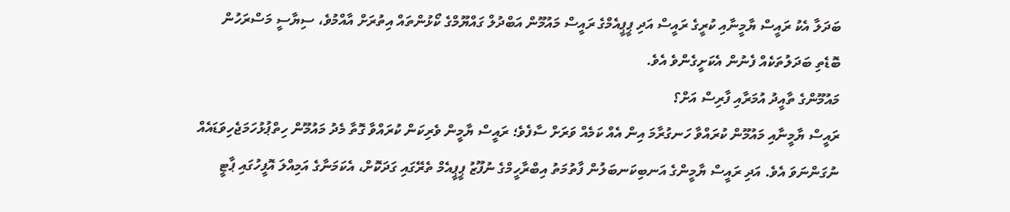ބަދަލާ އެކު ރައީސް ޔާމީނާއި ކުރީގެ ރައީސް އަދި ޕީޕީއެމްގެ ރައީސް މައުމޫން އަބްދުލް ގައްޔޫމްގެ ކޯޅުންތައް އިތުރަށް އާއްމުވެ، ސިޔާސީ މަސްރަހުން ބޮޑެތި ބަދަލުތަކެއް ފެނުން އެކަށީގެންވެ އެވެ.
މައުމޫންގެ ތާއީދު އުމަރާއި ފާރިސް އަށް؟
ރައީސް ޔާމީނާއި މައުމޫން ކުރައްވާ ހަނގުރާމަ އިން އެއް ކަމެއް ވަރަށް ސާފެވެ؛ ރައީސް ޔާމީން ވެރިކަން ކުރައްވާ ގޮތާ މެދު މައުމޫން ހިތްޕުޅުހަމަޖެހިވަޑައެއް ނުގަންނަވަ އެވެ. އަދި ރައީސް ޔާމީންގެ އަނބިކަނބަލުން ފާތުމަތު އިބްރާހީމްގެ ނުފޫޒު ޕީޕީއެމް ތެރޭގައި ގަދަކޮށް، އެކަމަނާގެ އަމިއްލަ އޮފީހުގައި ޕާޓީ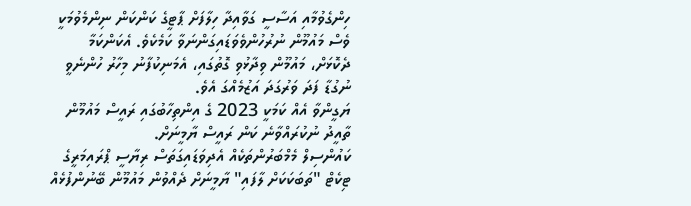ހިންގެވުމާއި އަސާސީ ގަވާއިދާ ހިލާފަށް ޕާޓީގެ ކަންކަން ނިންމެވުމަކީ ވެސް މައުމޫން ނުރުހުންވެވަޑައިގަންނަވާ ކަމެކެވެ. އެކަންކަމާ ދެކޮޅަށް، މައުމޫން ވިދާޅުވި ގޮތުގައި، އެމަނިކުފާނު މިހާރު ހުންނެވީ ނުގުޑާ ފަދަ ވަރުގަދަ އަޒުމެއްގަ އެވެ.
ޔަގީންވާ އެއް ކަމަކީ 2023 ގެ އިންތިހާބުގައި ރައީސް މައުމޫން ތާއީދު ނުކުރައްވާނެ ކަން ރައީސް ޔާމީނަށް.
ކައުންސިލް މެމްބަރުންތަކެއް އެދިވަޑައިގަތަސް ރިޔާސީ ޕްރައިމަރީގެ ޓިކެޓް "ތަބަކަކަށް ލާފައި" ޔާމީނަށް ދެއްވުން މައުމޫން ބޭނުންފުޅެއް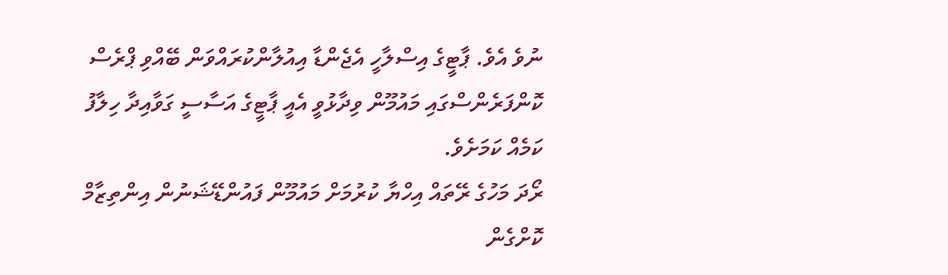ނުވެ އެވެ. ޕާޓީގެ އިސްލާހީ އެޖެންޑާ އިއުލާންކުރައްވަން ބޭއްވި ޕްރެސް ކޮންފަރެންސްގައި މައުމޫން ވިދާޅުވީ އެއީ ޕާޓީގެ އަސާސީ ގަވާއިދާ ހިލާފު ކަމެއް ކަމަށެވެ.
ރޯދަ މަހުގެ ރޭތައް އިހްޔާ ކުރުމަށް މައުމޫން ފައުންޑޭޝަނުން އިންތިޒާމް ކޮށްގެން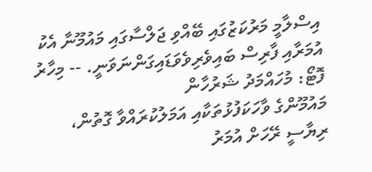އިސްލާމީ މަރުކަޒުގައި ބޭއްވި ޖަލްސާގައި މައުމޫނާ އެކު އުމަރާއި ފާރިސް ބައިވެރިވެވަޑައިގަންނަވަނީ. -- މިހާރު ފޮޓޯ: މުހައްމަދު ޝަރުހާން
މައުމޫންގެ ވާހަކަފުޅުތަކާއި އަމަލުކުރައްވާ ގޮތުން، ރިޔާސީ ރޭހަށް އުމަރު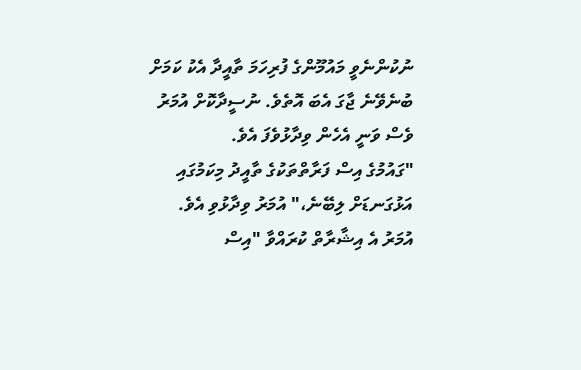ނުކުންނެވީ މައުމޫންގެ ފުރިހަމަ ތާއީދާ އެކު ކަމަށް ބުނެވޭނެ ޖާގަ އެބަ އޮތެވެ. ނުސީދާކޮށް އުމަރު ވެސް ވަނީ އެހެން ވިދާޅުވެފަ އެވެ.
"ގައުމުގެ އިސް ފަރާތްތަކުގެ ތާއީދު މިކަމުގައި އަޅުގަނޑަށް ލިބޭނެ،" އުމަރު ވިދާޅުވި އެވެ.
އުމަރު އެ އިޝާރާތް ކުރައްވާ "އިސް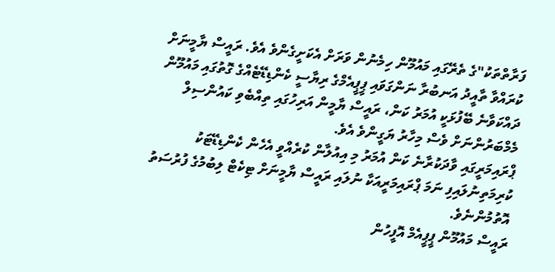ފަރާތްތަކު"ގެ ތެރޭގައި މައުމޫން ހިމެނުން ވަރަށް އެކަށީގެންވެ އެވެ. ރައީސް ޔާމީނަށް ކުރައްވާ ތާއީދު އަނބުރާ ނަންގަވައި ޕީޕީއެމްގެ ރިޔާސީ ކެންޑިޑޭޓެއްގެ ގޮތުގައި މައުމޫން ދައްކަވާނެ ބޭފުޅަކީ އުމަރު ކަން، ރައީސް ޔާމީން އަރިހުގައި ތިއްބެވި ކައުންސިލް މެމްބަރުންނަށް ވެސް މިހާރު ޔަގީންވެ އެވެ.
ޕްރައިމަރީގައި ވާދަކުރާނެ ކަން އުމަރު މި އިއުލާން ކުރެއްވީ އެހެން ކެންޑިޑޭޓަކު ކުރިމަތިނުލައިފި ނަމަ ޕްރައިމަރީއަކާ ނުލައި ރައީސް ޔާމީނަށް ޓިކެޓް ލިބުމުގެ ފުރުސަތު އޮތުމުންނެވެ.
ރައީސް މައުމޫން ޕީޕީއެމް އޮފީހުން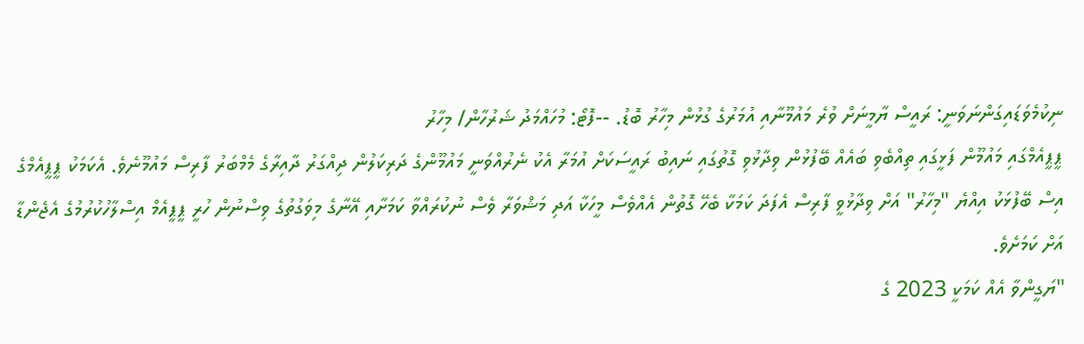ނިކުމެވަޑައިގަންނަވަނީ: ރައީސް ޔާމީނަށް ވުރެ މައުމޫނާއި އުމަރުގެ ގުޅުން މިހާރު ބޮޑު. --ފޮޓޯ: މުހައްމަދު ޝަރުހާން/ މިހާރު
ޕީޕީއެމްގައި މައުމޫން ފަޅީގައި ތިއްބެވި ބައެއް ބޭފުޅުން ވިދާޅުވި ގޮތުގައި ނައިބު ރައީސަކަށް އުމަރާ އެކު ނެރުއްވަނީ މައުމޫންގެ ދަރިކަލުން ދިއްގަރު ދާއިރާގެ މެމްބަރު ފާރިސް މައުމޫނެވެ. އެކަމަކު ޕީޕީއެމްގެ އިސް ބޭފުޅަކު އިއްޔެ "މިހާރު" އަށް ވިދާޅުވީ ފާރިސް އެފަދަ ކަމަކާ ބެހޭ ގޮތުން އެއްވެސް މީހަކާ އަދި މަޝްވަރާ ވެސް ނުކުރައްވާ ކަމަށާއި އޭނާގެ މިވަގުތުގެ ވިސްނުން ހުރީ ޕީޕީއެމް އިސްލާހުކުރުމުގެ އެޖެންޑާ އަށް ކަމަށެވެ.
"ޔަގީންވާ އެއް ކަމަކީ 2023 ގެ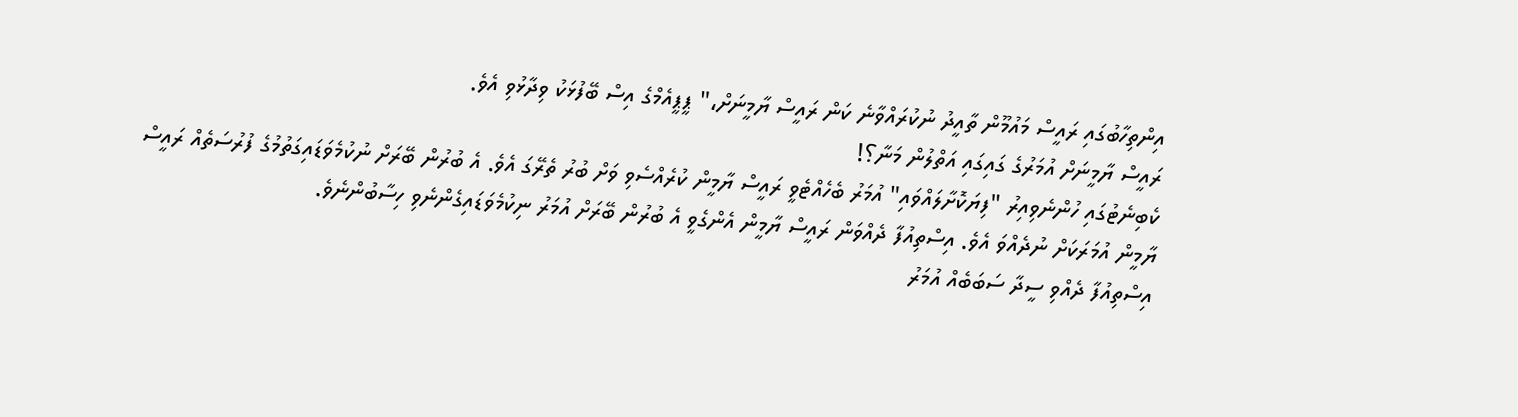އިންތިހާބުގައި ރައީސް މައުމޫން ތާއީދު ނުކުރައްވާނެ ކަން ރައީސް ޔާމީނަށް،" ޕީޕީއެމްގެ އިސް ބޭފުޅަކު ވިދާޅުވި އެވެ.
ރައީސް ޔާމީނަށް އުމަރުގެ ގައިގައި އަތްލުން މަނާ؟!
ކެބިނެޓުގައި ހުންނެވިއިރު "ފިޔަކޮށާލައްވައި" އުމަރު ބެހެއްޓެވީ ރައީސް ޔާމީން ކުރެއްސެވި ވަށް ބުރު ތެރޭގަ އެވެ. އެ ބުރުން ބޭރަށް ނުކުމެވަޑައިގަތުމުގެ ފުރުސަތެއް ރައީސް ޔާމީން އުމަރަކަށް ނުދެއްވަ އެވެ. އިސްތިއުފާ ދެއްވަން ރައީސް ޔާމީން އެންގެވީ އެ ބުރުން ބޭރަށް އުމަރު ނިކުމެވަޑައިގެންނެވި ހިސާބުންނެވެ.
އިސްތިއުފާ ދެއްވި ސީދާ ސަބަބެއް އުމަރު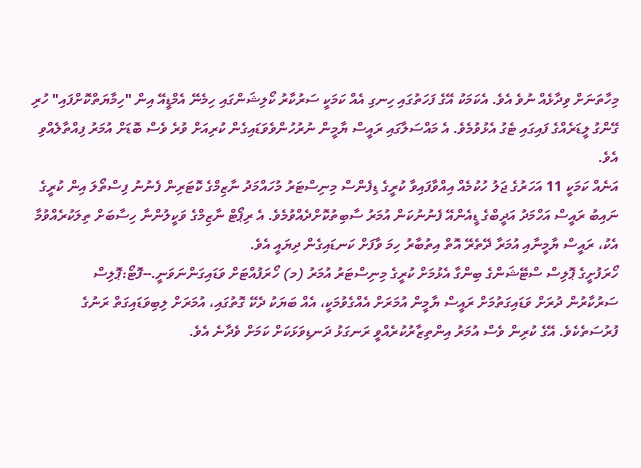މިހާތަނަށް ވިދާޅެއް ނުވެ އެވެ. އެކަމަކު އޭގެ ފަހަތުގައި ހިނގި އެއް ކަމަކީ ސަރުކާރު ކޯލިޝަންގައި ހިމެނޭ އެމްޑީއޭ އިން "ހިމާޔަތްކޮށްފައި" ހުރި ގޭންގު ލީޑަރެއްގެ ފައިގައި ޓެގު އެޅުވުމެވެ. އެ މައްސަލާގައި ރައީސް ޔާމީން ނުރުހުންވެވަޑައިގެން ކުރިއަށް ވުރެ ވެސް ބޮޑަށް އުމަރު ފިއްތާލެއްވި އެވެ.
އަނެއް ކަމަކީ 11 އަހަރުގެ ޖަލު ހުކުމެއް އިއްވާފައިވާ ކުރީގެ ޑިފެންސް މިނިސްޓަރު މުހައްމަދު ނާޒިމްގެ ކޮޓަރިން ފެނުނު ފިސްތޯލަ އިން ކުރީގެ ނައިބު ރައީސް އަހްމަދު އަދީބްގެ ޑީއެންއޭ ފެނުނުކަން އުމަރު ސާބިތުކޮށްދެއްވުމެވެ. އެ ރިޕޯޓް ނާޒިމްގެ ވަކީލުންނާ ހިސާބަށް ތިލަކުރެއްވުމާ އެކު، ރައީސް ޔާމީނާއި އުމަރާ ދޭތެރޭ އޮތް އިތުބާރު ހިމަ ވާފަށް ކަނޑައިގެން ދިޔައީ އެވެ.
ހޯރަފުށީގެ ޕޮލިސް ސްޓޭޝަންގެ ބިންގާ އެޅުމަށް ކުރީގެ މިނިސްޓަރު އުމަރު (މ) ހޯރަފުއްޓަށް ވަޑައިގަންނަވަނީ.--ފޮޓޯ:ޕޮލިސް
ސަރުކާރުން ދުރަށް ވަޑައިގަތުމަށް ރައީސް ޔާމީން އުމަރަށް އެއްގެވުމަކީ، އެއް ބަޔަކު ދެކޭ ގޮތުގައި، އުމަރަށް ލިބިވަޑައިގަތް ރަނުގެ ފުރުސަތެކެވެ. އޭގެ ކުރިން ވެސް އުމަރު އިންތިޒާރުކުރެއްވީ ރަނގަޅު ދަނޑިވަޅަކަށް ކަމަށް ވެދާނެ އެވެ.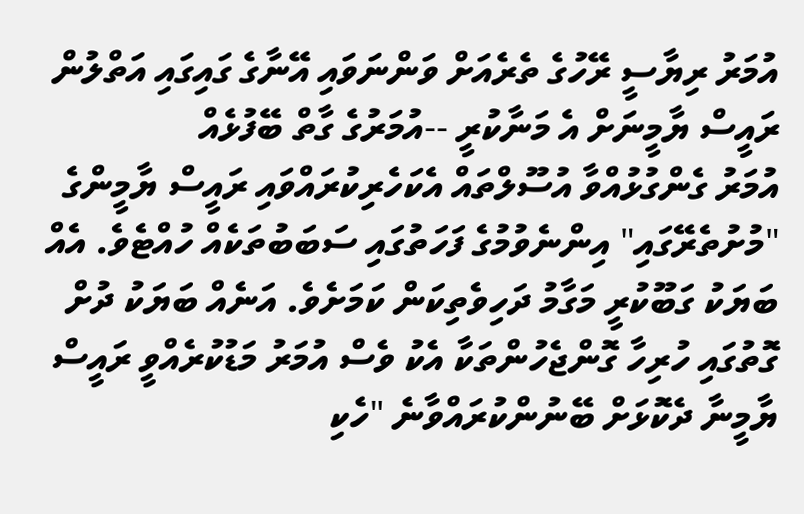އުމަރު ރިޔާސީ ރޭހުގެ ތެރެއަށް ވަންނަވައި އޭނާގެ ގައިގައި އަތްލުން ރައީސް ޔާމީނަށް އެ މަނާކުރީ --އުމަރުގެ ގާތް ބޭފުޅެއް
އުމަރު ގެންގުޅުއްވާ އުސޫލްތައް އެކަހެރިކުރައްވައި ރައީސް ޔާމީންގެ "މުށުތެރޭގައި" އިންނެވުމުގެ ފަހަތުގައި ސަބަބުތަކެއް ހުއްޓެވެ. އެއް ބަޔަކު ގަބޫކުރީ މަގާމު ދަހިވެތިކަން ކަމަށެވެ. އަނެއް ބަޔަކު ދުށް ގޮތުގައި ހުރިހާ ގޮންޖެހުންތަކާ އެކު ވެސް އުމަރު މަޑުކުރެއްވީ ރައީސް ޔާމީނާ ދެކޮޅަށް ބޭނުންކުރައްވާނެ "ހެކި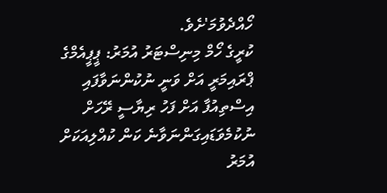ހޯއްދެވުމަ'ށެވެ.
ކުރީގެ ހޯމް މިނިސްޓަރު އުމަރު: ޕީޕީއެމްގެ ޕްރައިމަރީ އަށް ވަނީ ނުކުންނަވާފައި
އިސްތިއުފާ އަށް ފަހު ރިޔާސީ ރޭހަށް ނުކުމެވަޑައިގަންނަވާނެ ކަން ކުއްލިއަކަށް އުމަރު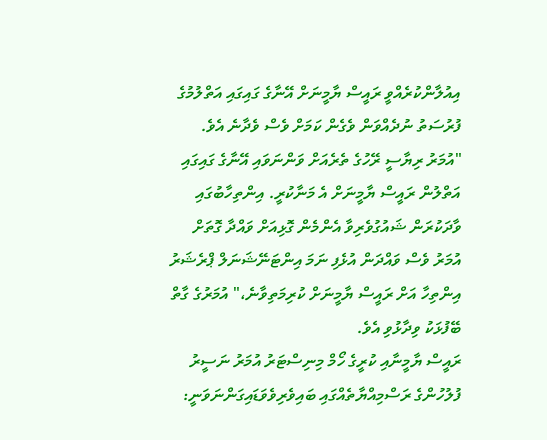އިއުލާންކުރެއްވީ ރައީސް ޔާމީނަށް އޭނާގެ ގައިގައި އަތްލުމުގެ ފުރުސަތު ނުދެއްވަން ވެގެން ކަމަށް ވެސް ވެދާނެ އެވެ.
"އުމަރު ރިޔާސީ ރޭހުގެ ތެރެއަށް ވަންނަވައި އޭނާގެ ގައިގައި އަތްލުން ރައީސް ޔާމީނަށް އެ މަނާކުރީ. އިންތިހާބުގައި ވާދަކުރަން ޝައުގުވެރިވާ އެންމެން ގޮޅިއަށް ވައްދާ ގޮތަށް އުމަރު ވެސް ވައްދަން އުޅެފި ނަމަ އިންޓަނޭޝަނަލް ޕްރެޝަރު އިންތިހާ އަށް ރައީސް ޔާމީނަށް ކުރިމަތިވާނެ،" އުމަރުގެ ގާތް ބޭފުޅަކު ވިދާޅުވި އެވެ.
ރައީސް ޔާމީނާއި ކުރީގެ ހޯމް މިނިސްޓަރު އުމަރު ނަސީރު ފުލުހުންގެ ރަސްމިއްޔާތެއްގައި ބައިވެރިވެވަޑައިގަންނަވަނީ: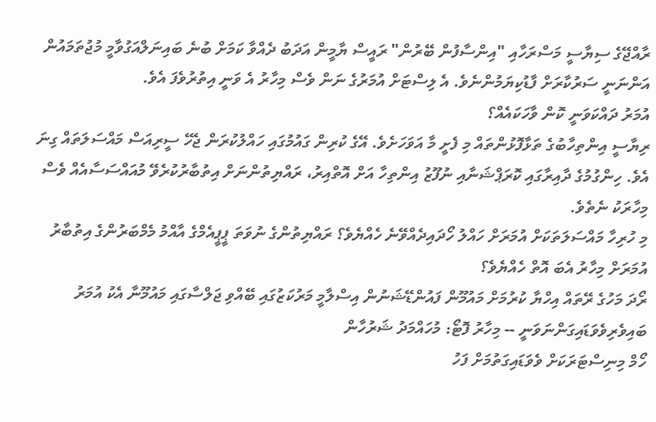ރާއްޖޭގެ ސިޔާސީ މަސްރަހާއި "އިންސާފުން ބޭރުން" ރައީސް ޔާމީން އަދަބު ދެއްވާ ކަމަށް ބުނެ ބައިނަލްއަގުވާމީ މުޖުތަމައުން އަންނަނީ ސަރުކާރަށް ފާޑުކިޔަމުންނެވެ. އެ ލިސްޓަށް އުމަރުގެ ނަން ވެސް މިހާރު އެ ވަނީ އިތުރުވެފަ އެވެ.
އުމަރު ދައްކަވަނީ ކޮން ވާހަކައެއް؟
ރިޔާސީ އިންތިހާބުގެ ތަޅާފޮޅުންތައް މި ފެށީ މާ އަވަހަށެވެ. އޭގެ ކުރިން ގައުމުގައި ހައްލުކުރަން ޖެހޭ ސީރިއަސް މައްސަލަތައް ގިނަ އެވެ. ހިންގުމުގެ ދާއިރާގައި ކޮރަޕްޝަނާއި ނުފޫޒު އިންތިހާ އަށް އޮތްއިރު، ރައްޔިތުންނަށް އިތުބާރުކުރެވޭ މުއައްސަސާއެއް ވެސް މިހާރަކު ނެތެވެ.
މި ހުރިހާ މައްސަލަތަކަށް އުމަރަށް ހައްލު ހޯދައިދެއްވޭނެ ހެއްޔެވެ؟ ރައްޔިތުންގެ ނުވަތަ ޕީޕީއެމްގެ އާއްމު މެމްބަރުންގެ އިތުބާރު އުމަރަށް މިހާރު އެބަ އޮތް ހެއްޔެވެ؟
ރޯދަ މަހުގެ ރޭތައް އިހްޔާ ކުރުމަށް މައުމޫން ފައުންޑޭޝަނުން އިސްލާމީ މަރުކަޒުގައި ބޭއްވި ޖަލްސާގައި މައުމޫނާ އެކު އުމަރު ބައިވެރިވެވަޑައިގަންނަވަނީ -- މިހާރު ފޮޓޯ: މުހައްމަދު ޝަރުހާން
ހޯމް މިނިސްޓަރަކަށް ވެވަޑައިގަތުމަށް ފަހު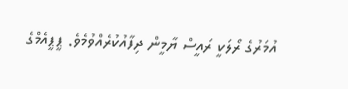އުމަރުގެ ރޯލަކީ ރައީސް ޔާމީން ދިފާއުކުރެއްވުމެވެ. ޕީޕީއެމްގެ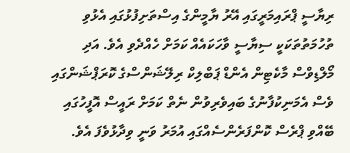ރިޔާސީ ޕްރައިމަރީގައި އޭރު ޔާމީންގެ އިސްތަށިފުޅުގައި އެޅުވި ތުހުމަތުތަކަކީ ސިޔާސީ ވާހަކައެއް ކަމަށް ހެއްދެވި އެވެ. އަދި މޯލްޑިވްސް މާކެޓިން އެންޑް ޕަބްލިކް ރިލޭޝަންސްގެ ކޮރަޕްޝަންގައި ވެސް އެމަނިކުފާނުގެ ބައިވެރިވުން ނެތް ކަމަށް ރައީސް އޮފީހުގައި ބޭއްވި ޕްރެސް ކޮންފަރެންސެއްގައި އުމަރު ވަނީ ވިދާޅުވެފަ އެވެ.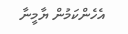އެހެންކަމުން ޔާމީނާ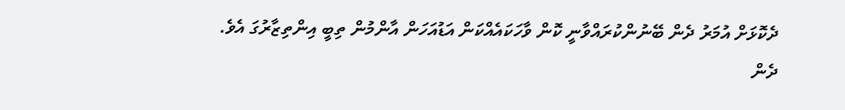ދެކޮޅަށް އުމަރު ދެން ބޭނުންކުރައްވާނީ ކޮން ވާހަކައެއްކަން އަޑުއަހަން އާންމުން ތިބީ އިންތިޒާރުގަ އެވެ.
ދެން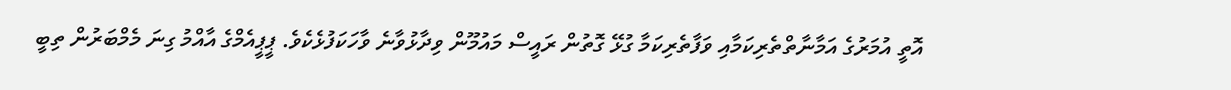އޮތީ އުމަރުގެ އަމާނާތްތެރިކަމާއި ވަފާތެރިކަމާ ގުޅޭ ގޮތުން ރައީސް މައުމޫން ވިދާޅުވާނެ ވާހަކަފުޅެކެވެ. ޕީޕީއެމްގެ އާއްމު ގިނަ މެމްބަރުން ތިބީ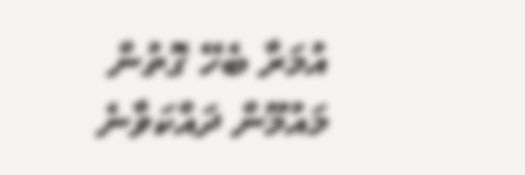އުމަރާ ބެހޭ ގޮތުން މައުމޫން ދައްކަވާނެ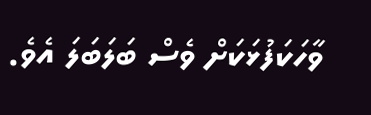ވާހަކަފުޅަކަށް ވެސް ބަލަބަލަ އެވެ.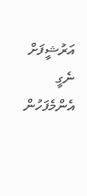އަރުޝީފަށް ނެގީ
އެންމެފަހުން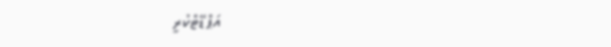އަޕްޑޭޓްކުރީ